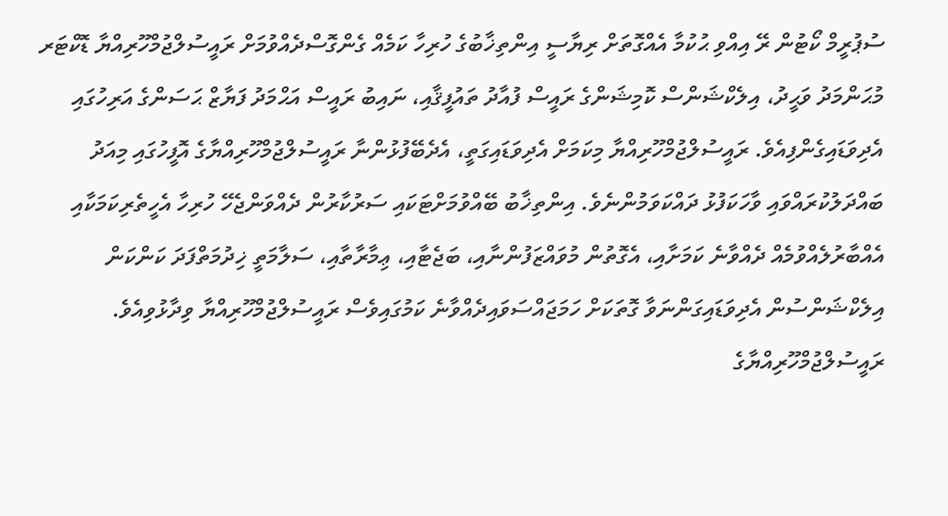ސުޕުރީމް ކޯޓުން ރޭ އިއްވި ޙުކުމާ އެއްގޮތަށް ރިޔާސީ އިންތިޚާބުގެ ހުރިހާ ކަމެއް ގެންގޮސްދެއްވުމަށް ރައީސުލްޖުމްހޫރިއްޔާ ޑޮކްޓަރ މުޙަންމަދު ވަޙީދު، އިލެކްޝަންސް ކޮމިޝަންގެ ރައީސް ފުއާދު ތައުފީޤާއި، ނައިބު ރައީސް އަޙްމަދު ފަޔާޒް ޙަސަންގެ އަރިހުގައި އެދިވަޑައިގެންފިއެވެ. ރައީސުލްޖުމްހޫރިއްޔާ މިކަމަށް އެދިވަޑައިގަތީ، އެދެބޭފުޅުންނާ ރައީސުލްޖުމްހޫރިއްޔާގެ އޮފީހުގައި މިއަދު ބައްދަލުކުރައްވައި ވާހަކަފުޅު ދައްކަވަމުންނެވެ. އިންތިޚާބު ބޭއްވުމަށްޓަކައި ސަރުކާރުން ދެއްވަންޖެހޭ ހުރިހާ އެހީތެރިކަމަކާއި އެއްބާރުލެއްވުމެއް ދެއްވާނެ ކަމަށާއި، އެގޮތުން މުވައްޒަފުންނާއި، ބަޖެޓާއި، ޢިމާރާތާއި، ސަލާމަތީ ޚިދުމަތްފަދަ ކަންކަން އިލެކްޝަންސުން އެދިވަޑައިގަންނަވާ ގޮތަކަށް ހަމަޖައްސަވައިދެއްވާނެ ކަމުގައިވެސް ރައީސުލްޖުމްހޫރިއްޔާ ވިދާޅުވިއެވެ.
ރައީސުލްޖުމްހޫރިއްޔާގެ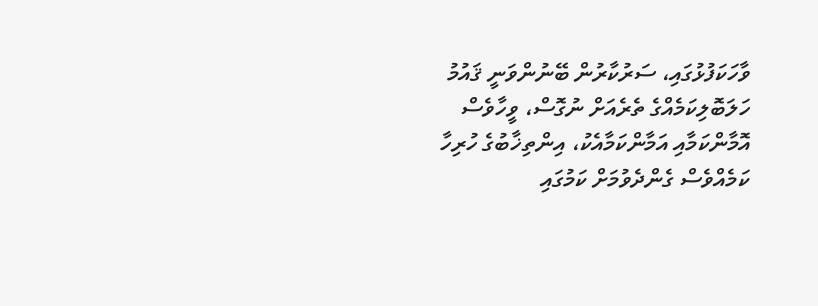ވާހަކަފުޅުގައި، ސަރުކާރުން ބޭނުންވަނީ ޤައުމު ހަލަބޮލިކަމެއްގެ ތެރެއަށް ނުގޮސް، ވީހާވެސް އޮމާންކަމާއި އަމާންކަމާއެކު، އިންތިޚާބުގެ ހުރިހާ ކަމެއްވެސް ގެންދެވުމަށް ކަމުގައި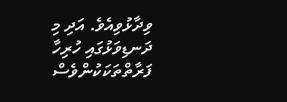ވިދާޅުވިއެވެ. އަދި މި ދަނޑިވަޅުގައި ހުރިހާ ފަރާތްތަކަކުންވެސް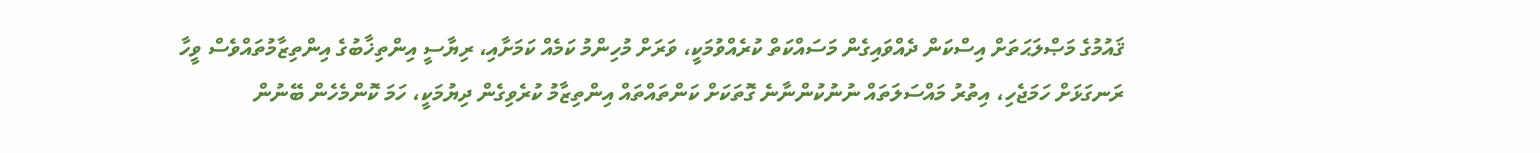ޤައުމުގެ މަޞްލަޙަތަށް އިސްކަން ދެއްވައިގެން މަސައްކަތް ކުރެއްވުމަކީ، ވަރަށް މުހިންމު ކަމެއް ކަމަށާއި، ރިޔާސީ އިންތިޚާބުގެ އިންތިޒާމުތައްވެސް ވީހާ ރަނގަޅަށް ހަމަޖެހި، އިތުރު މައްސަލަތައް ނުނުކުންނާނެ ގޮތަކަށް ކަންތައްތައް އިންތިޒާމު ކުރެވިގެން ދިޔުމަކީ، ހަމަ ކޮންމެހެން ބޭނުން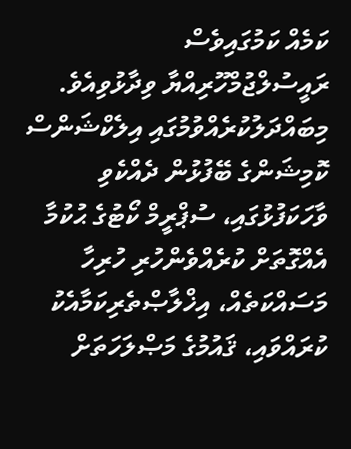ކަމެއް ކަމުގައިވެސް ރައީސުލްޖުމްހޫރިއްޔާ ވިދާޅުވިއެވެ.
މިބައްދަލުކުރެއްވުމުގައި އިލެކްޝަންސް ކޮމިޝަންގެ ބޭފުޅުން ދެއްކެވި ވާހަކަފުޅުގައި، ސުޕްރީމް ކޯޓުގެ ޙުކުމާ އެއްގޮތަށް ކުރެއްވެންހުރި ހުރިހާ މަސައްކަތެއް، އިޚްލާޞްތެރިކަމާއެކު ކުރައްވައި، ޤައުމުގެ މަޞްލަހަތަށް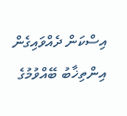އިސްކަން ދެއްވައިގެން އިންތިޚާބު ބޭއްވުމުގެ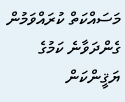މަސައްކަތް ކުރައްވަމުން ގެންދަވާނެ ކަމުގެ ޔަޤީންކަން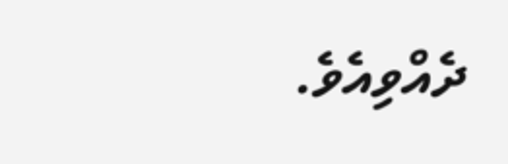ދެއްވިއެވެ.